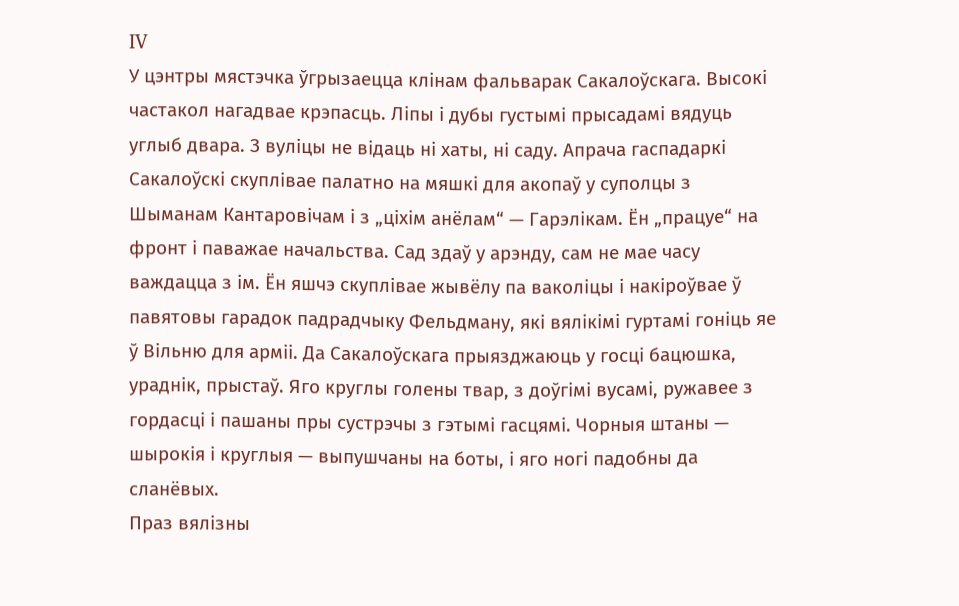IV
У цэнтры мястэчка ўгрызаецца клінам фальварак Сакалоўскага. Высокі частакол нагадвае крэпасць. Ліпы і дубы густымі прысадамі вядуць углыб двара. З вуліцы не відаць ні хаты, ні саду. Апрача гаспадаркі Сакалоўскі скуплівае палатно на мяшкі для акопаў у суполцы з Шыманам Кантаровічам і з „ціхім анёлам“ — Гарэлікам. Ён „працуе“ на фронт і паважае начальства. Сад здаў у арэнду, сам не мае часу важдацца з ім. Ён яшчэ скуплівае жывёлу па ваколіцы і накіроўвае ў павятовы гарадок падрадчыку Фельдману, які вялікімі гуртамі гоніць яе ў Вільню для арміі. Да Сакалоўскага прыязджаюць у госці бацюшка, ураднік, прыстаў. Яго круглы голены твар, з доўгімі вусамі, ружавее з гордасці і пашаны пры сустрэчы з гэтымі гасцямі. Чорныя штаны — шырокія і круглыя — выпушчаны на боты, і яго ногі падобны да сланёвых.
Праз вялізны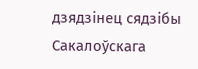дзядзінец сядзібы Сакалоўскага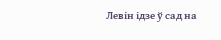Левін ідзе ў сад на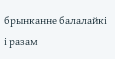брынканне балалайкі і разам